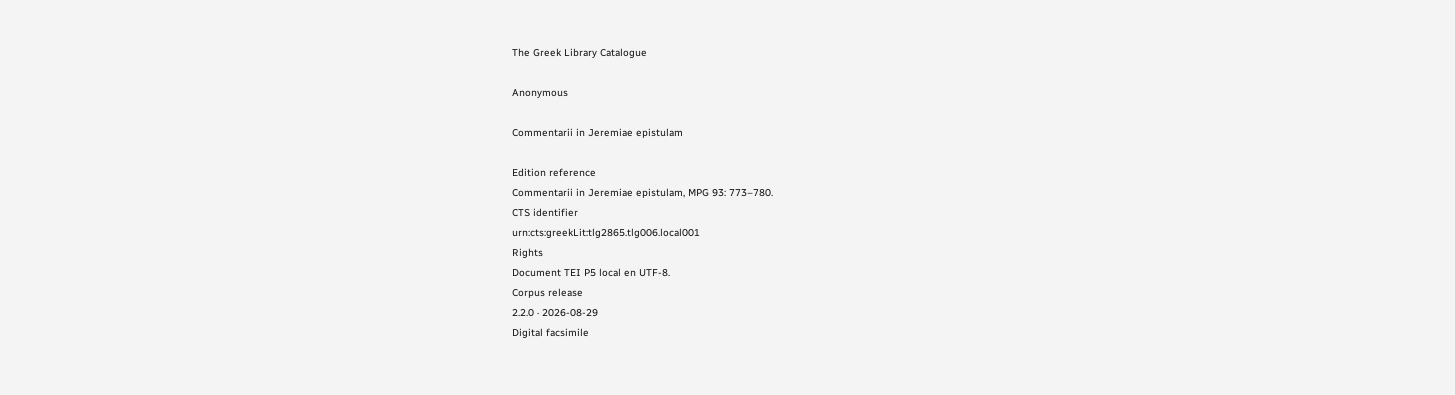The Greek Library Catalogue

Anonymous

Commentarii in Jeremiae epistulam

Edition reference
Commentarii in Jeremiae epistulam, MPG 93: 773–780.
CTS identifier
urn:cts:greekLit:tlg2865.tlg006.local001
Rights
Document TEI P5 local en UTF-8.
Corpus release
2.2.0 · 2026-08-29
Digital facsimile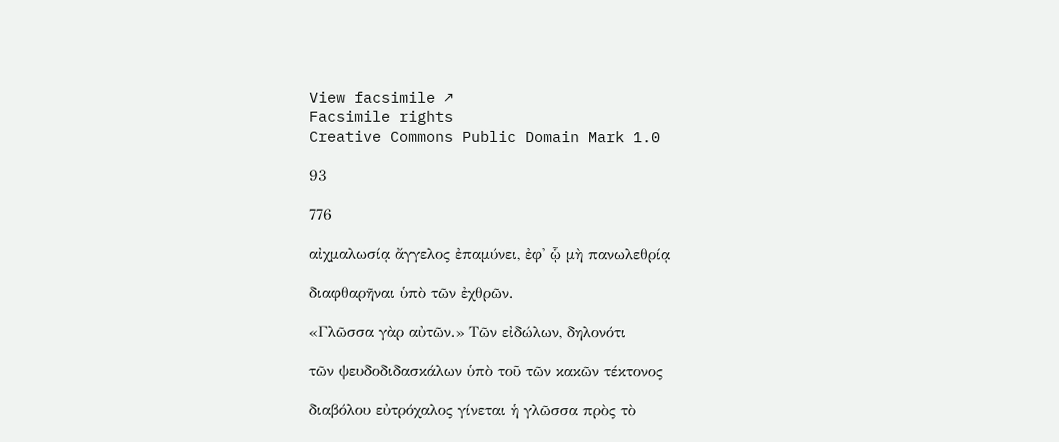View facsimile ↗
Facsimile rights
Creative Commons Public Domain Mark 1.0

93

776

αἰχμαλωσίᾳ ἄγγελος ἐπαμύνει, ἐφ' ᾧ μὴ πανωλεθρίᾳ

διαφθαρῆναι ὑπὸ τῶν ἐχθρῶν.

«Γλῶσσα γὰρ αὐτῶν.» Τῶν εἰδώλων, δηλονότι

τῶν ψευδοδιδασκάλων ὑπὸ τοῦ τῶν κακῶν τέκτονος

διαβόλου εὐτρόχαλος γίνεται ἡ γλῶσσα πρὸς τὸ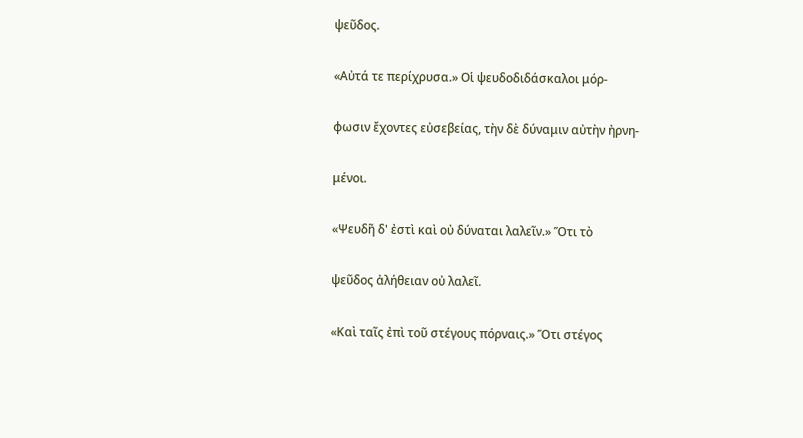ψεῦδος.

«Αὐτά τε περίχρυσα.» Οἱ ψευδοδιδάσκαλοι μόρ-

φωσιν ἔχοντες εὐσεβείας, τὴν δὲ δύναμιν αὐτὴν ἠρνη-

μένοι.

«Ψευδῆ δ' ἐστὶ καὶ οὐ δύναται λαλεῖν.» Ὅτι τὸ

ψεῦδος ἀλήθειαν οὐ λαλεῖ.

«Καὶ ταῖς ἐπὶ τοῦ στέγους πόρναις.» Ὅτι στέγος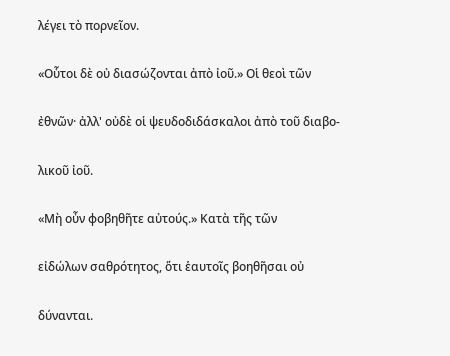λέγει τὸ πορνεῖον.

«Οὗτοι δὲ οὐ διασώζονται ἀπὸ ἰοῦ.» Οἱ θεοὶ τῶν

ἐθνῶν· ἀλλ' οὐδὲ οἱ ψευδοδιδάσκαλοι ἀπὸ τοῦ διαβο-

λικοῦ ἰοῦ.

«Μὴ οὖν φοβηθῆτε αὐτούς.» Κατὰ τῆς τῶν

εἰδώλων σαθρότητος, ὅτι ἑαυτοῖς βοηθῆσαι οὐ

δύνανται.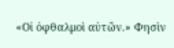«Οἱ ὀφθαλμοὶ αὐτῶν.» Φησὶν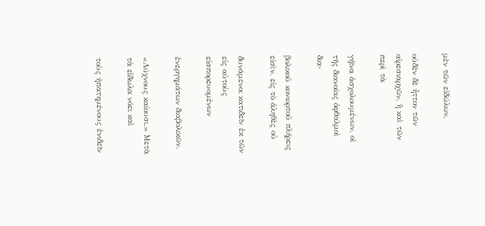μὲν τῶν εἰδώλων,

οὐδὲν δὲ ἧττον τῶν αἱρεσιαρχῶν, ἢ καὶ τῶν περὶ τὰ

γήϊνα ἀσχολουμένων, οἱ τῆς διανοίας ὀφθαλμοὶ δια-

βολικοῦ κονιορτοῦ πλήρεις εἰσὶν, εἰς τὸ ἀληθὲς οὐ

δυνάμενοι κατιδεῖν ἐκ τῶν εἰς αὐτοὺς εἰσπορευομένων

ἐνεργημάτων διαβολικῶν.

«Λύχνους καίουσι.» Μετὰ τὰ εἴδωλα νόει καὶ

τοὺς ἠπατημένους ἐνιδεῖν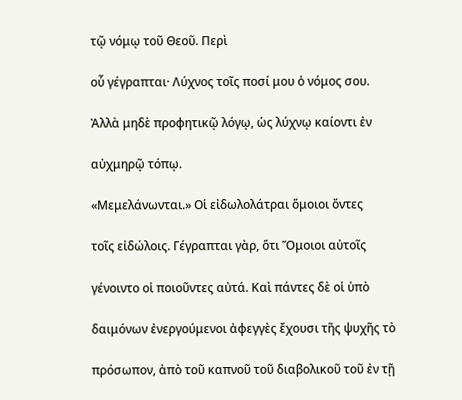τῷ νόμῳ τοῦ Θεοῦ. Περὶ

οὗ γέγραπται· Λύχνος τοῖς ποσί μου ὁ νόμος σου.

Ἀλλὰ μηδὲ προφητικῷ λόγῳ, ὡς λύχνῳ καίοντι ἐν

αὐχμηρῷ τόπῳ.

«Μεμελάνωνται.» Οἱ εἰδωλολάτραι ὅμοιοι ὄντες

τοῖς εἰδώλοις. Γέγραπται γὰρ, ὅτι Ὅμοιοι αὐτοῖς

γένοιντο οἱ ποιοῦντες αὐτά. Καὶ πάντες δὲ οἱ ὑπὸ

δαιμόνων ἐνεργούμενοι ἀφεγγὲς ἔχουσι τῆς ψυχῆς τὸ

πρόσωπον, ἀπὸ τοῦ καπνοῦ τοῦ διαβολικοῦ τοῦ ἐν τῇ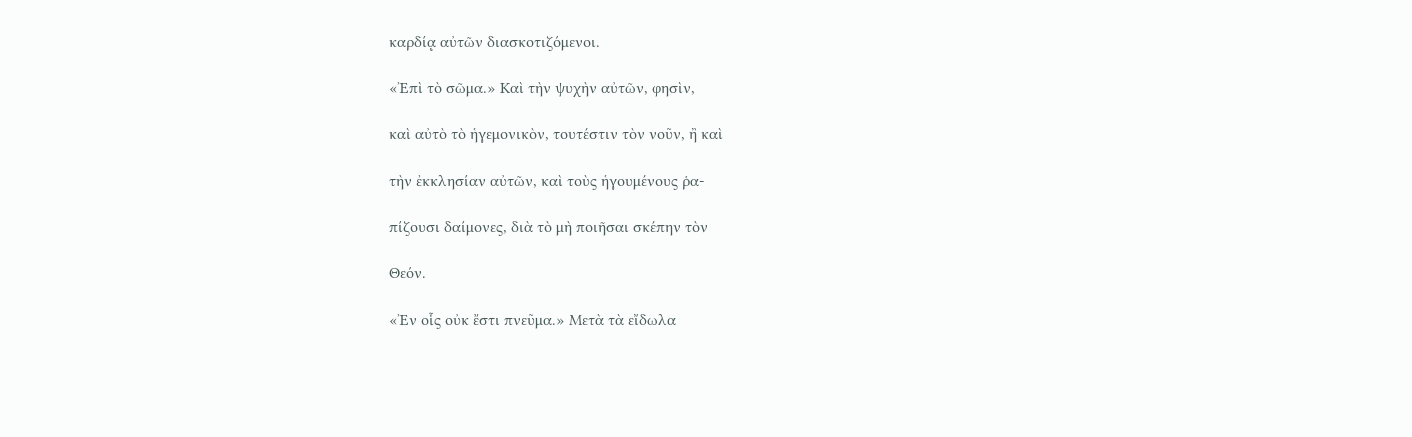καρδίᾳ αὐτῶν διασκοτιζόμενοι.

«Ἐπὶ τὸ σῶμα.» Καὶ τὴν ψυχὴν αὐτῶν, φησὶν,

καὶ αὐτὸ τὸ ἡγεμονικὸν, τουτέστιν τὸν νοῦν, ἢ καὶ

τὴν ἐκκλησίαν αὐτῶν, καὶ τοὺς ἡγουμένους ῥα-

πίζουσι δαίμονες, διὰ τὸ μὴ ποιῆσαι σκέπην τὸν

Θεόν.

«Ἐν οἷς οὐκ ἔστι πνεῦμα.» Μετὰ τὰ εἴδωλα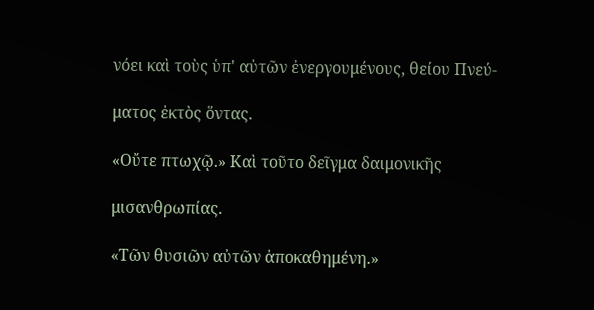νόει καὶ τοὺς ὑπ' αὐτῶν ἐνεργουμένους, θείου Πνεύ-

ματος ἐκτὸς ὅντας.

«Οὔτε πτωχῷ.» Καὶ τοῦτο δεῖγμα δαιμονικῆς

μισανθρωπίας.

«Τῶν θυσιῶν αὐτῶν ἀποκαθημένη.»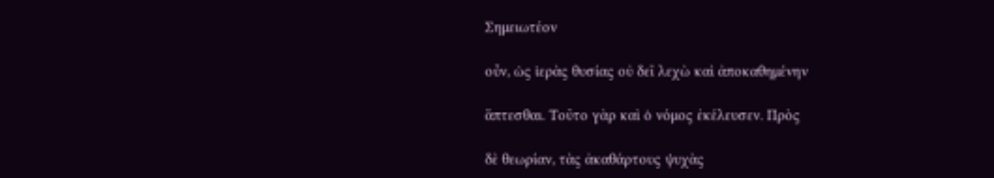Σημειωτέον

οὖν, ὡς ἱερὰς θυσίας οὐ δεῖ λεχὼ καὶ ἀποκαθημένην

ἅπτεσθαι. Τοῦτο γὰρ καὶ ὁ νόμος ἐκέλευσεν. Πρὸς

δὲ θεωρίαν, τὰς ἀκαθάρτους ψυχὰς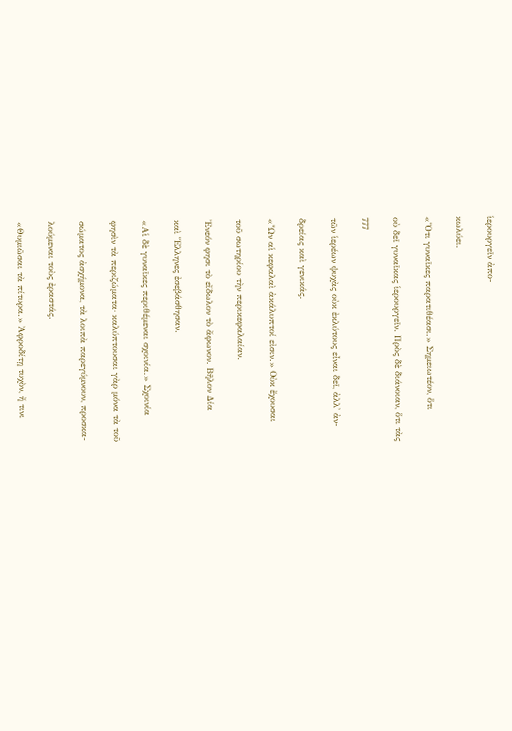ἱερουργεῖν ἀπο-

κωλύει.

«Ὅτι γυναῖκες παρατιθέασι.» Σημειωτέον, ὅτι

οὐ δεῖ γυναῖκας ἱερουργεῖν. Πρὸς δὲ διάνοιαν, ὅτι τὰς

777

τῶν ἱερέων ψυχὰς οὐκ ἐκλύτους εἶναι δεῖ, ἀλλ' ἀν-

δρείας καὶ γενικάς.

«Ὧν αἱ κεφαλαὶ ἀκάλυπτοί εἰσιν.» Οὐκ ἔχουσαι

τοῦ σωτηρίου τὴν περικεφαλαίαν.

Ἐνεόν φησι τὸ εἴδωλον τὸ ἄφωνον. Βῆλον Δία

καὶ Ἕλληνες ἐσεβάσθησαν.

«Αἱ δὲ γυναῖκες περιθέμεναι σχοινία.» Σχοινία

φησὶν τὰ περιζώματα· καλύπτουσαι γὰρ μόνα τὰ τοῦ

σώματος ἀσχήμονα, τὰ λοιπὰ παρεγύμνουν, προσκα-

λούμεναι τοὺς ἐραστάς.

«Θυμιῶσαι τὰ πίτυρα.» Ἀφροδίτῃ τυχὸν, ἤ τινι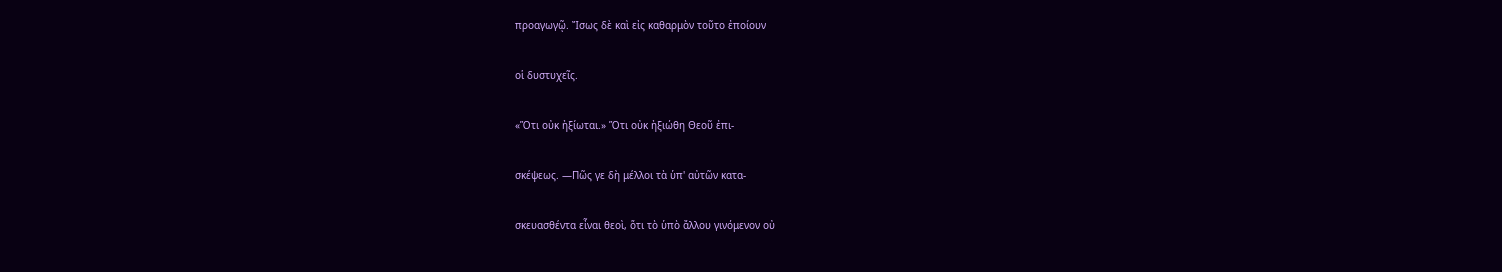προαγωγῷ. Ἴσως δὲ καὶ εἰς καθαρμὸν τοῦτο ἐποίουν

οἱ δυστυχεῖς.

«Ὅτι οὐκ ἠξίωται.» Ὅτι οὐκ ἠξιώθη Θεοῦ ἐπι-

σκέψεως. —Πῶς γε δὴ μέλλοι τὰ ὑπ' αὐτῶν κατα-

σκευασθέντα εἶναι θεοὶ, ὅτι τὸ ὑπὸ ἄλλου γινόμενον οὐ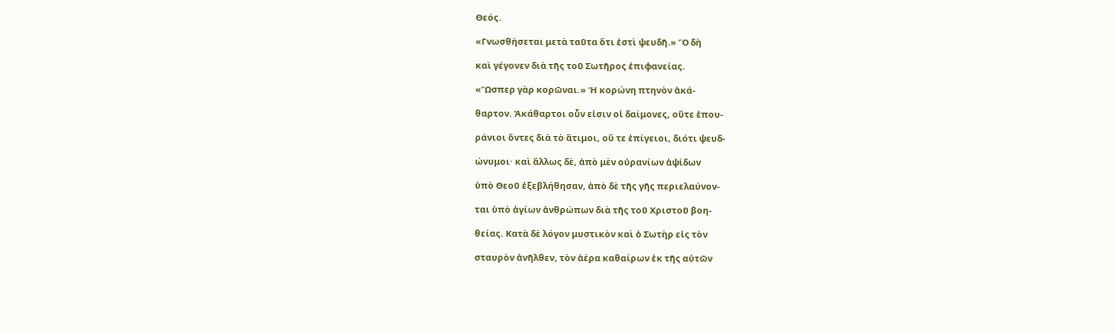Θεός.

«Γνωσθήσεται μετὰ ταῦτα ὅτι ἐστὶ ψευδῆ.» Ὃ δὴ

καὶ γέγονεν διὰ τῆς τοῦ Σωτῆρος ἐπιφανείας.

«Ὥσπερ γὰρ κορῶναι.» Ἡ κορώνη πτηνὸν ἀκά-

θαρτον. Ἀκάθαρτοι οὖν εἰσιν οἱ δαίμονες, οὔτε ἐπου-

ράνιοι ὄντες διὰ τὸ ἄτιμοι, οὔ τε ἐπίγειοι, διότι ψευδ-

ώνυμοι· καὶ ἄλλως δὲ, ἀπὸ μὲν οὐρανίων ἀψίδων

ὑπὸ Θεοῦ ἐξεβλήθησαν, ἀπὸ δὲ τῆς γῆς περιελαύνον-

ται ὑπὸ ἁγίων ἀνθρώπων διὰ τῆς τοῦ Χριστοῦ βοη-

θείας. Κατὰ δὲ λόγον μυστικὸν καὶ ὁ Σωτὴρ εἰς τὸν

σταυρὸν ἀνῆλθεν, τὸν ἀέρα καθαίρων ἐκ τῆς αὐτῶν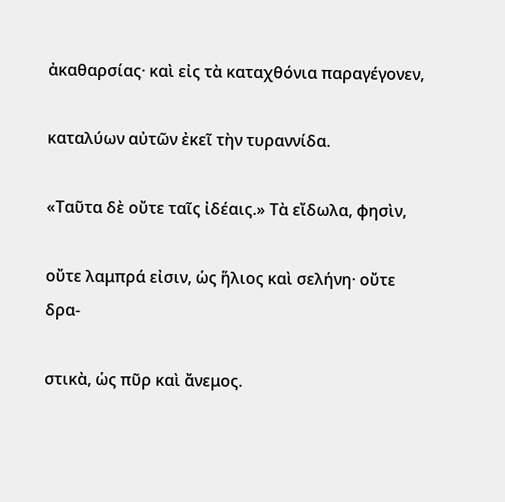ἀκαθαρσίας· καὶ εἰς τὰ καταχθόνια παραγέγονεν,

καταλύων αὐτῶν ἐκεῖ τὴν τυραννίδα.

«Ταῦτα δὲ οὔτε ταῖς ἰδέαις.» Τὰ εἴδωλα, φησὶν,

οὔτε λαμπρά εἰσιν, ὡς ἥλιος καὶ σελήνη· οὔτε δρα-

στικὰ, ὡς πῦρ καὶ ἄνεμος.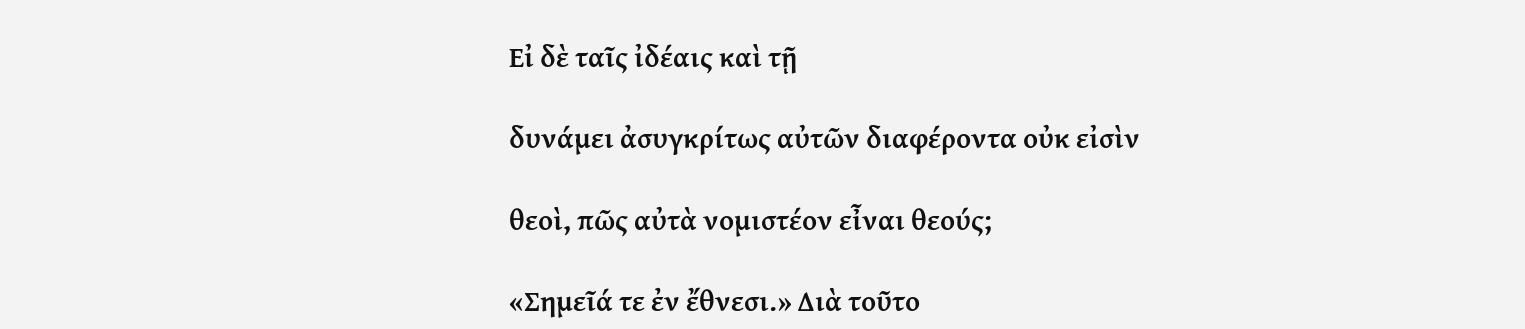Εἰ δὲ ταῖς ἰδέαις καὶ τῇ

δυνάμει ἀσυγκρίτως αὐτῶν διαφέροντα οὐκ εἰσὶν

θεοὶ, πῶς αὐτὰ νομιστέον εἶναι θεούς;

«Σημεῖά τε ἐν ἔθνεσι.» Διὰ τοῦτο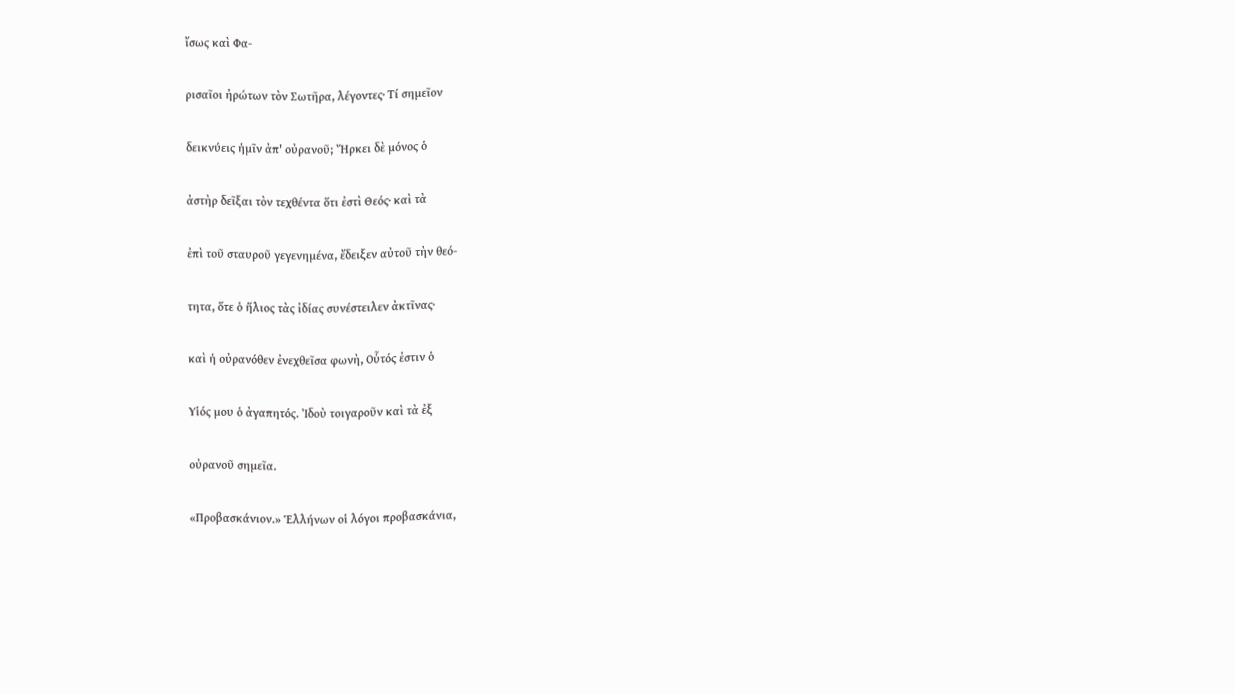ἴσως καὶ Φα-

ρισαῖοι ἠρώτων τὸν Σωτῆρα, λέγοντες· Τί σημεῖον

δεικνύεις ἡμῖν ἀπ' οὐρανοῦ; Ἤρκει δὲ μόνος ὁ

ἀστὴρ δεῖξαι τὸν τεχθέντα ὅτι ἐστὶ Θεός· καὶ τὰ

ἐπὶ τοῦ σταυροῦ γεγενημένα, ἔδειξεν αὐτοῦ τὴν θεό-

τητα, ὅτε ὁ ἥλιος τὰς ἰδίας συνέστειλεν ἀκτῖνας·

καὶ ἡ οὐρανόθεν ἐνεχθεῖσα φωνὴ, Οὗτός ἐστιν ὁ

Υἱός μου ὁ ἀγαπητός. Ἰδοὺ τοιγαροῦν καὶ τὰ ἐξ

οὐρανοῦ σημεῖα.

«Προβασκάνιον.» Ἑλλήνων οἱ λόγοι προβασκάνια,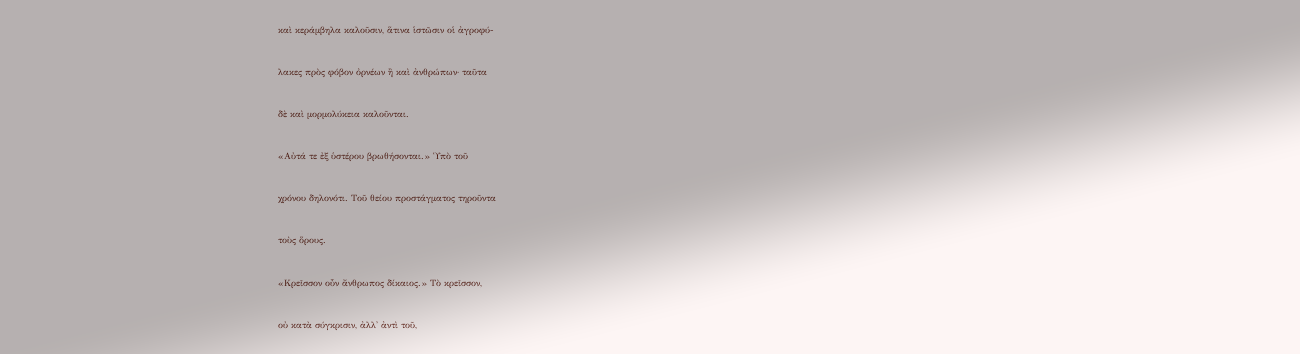καὶ κεράμβηλα καλοῦσιν, ἅτινα ἱστῶσιν οἱ ἀγροφύ-

λακες πρὸς φόβον ὀρνέων ἢ καὶ ἀνθρώπων· ταῦτα

δὲ καὶ μορμολύκεια καλοῦνται.

«Αὐτά τε ἐξ ὑστέρου βρωθήσονται.» Ὑπὸ τοῦ

χρόνου δηλονότι. Τοῦ θείου προστάγματος τηροῦντα

τοὺς ὅρους.

«Κρεῖσσον οὖν ἄνθρωπος δίκαιος.» Τὸ κρεῖσσον,

οὐ κατὰ σύγκρισιν, ἀλλ' ἀντὶ τοῦ,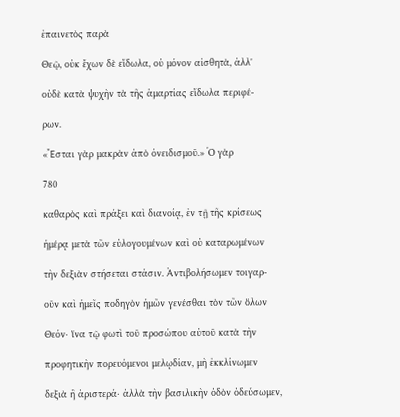ἐπαινετὸς παρὰ

Θεῷ, οὐκ ἔχων δὲ εἴδωλα, οὐ μόνον αἰσθητὰ, ἀλλ'

οὐδὲ κατὰ ψυχὴν τὰ τῆς ἁμαρτίας εἴδωλα περιφέ-

ρων.

«Ἔσται γὰρ μακρὰν ἀπὸ ὀνειδισμοῦ.» Ὁ γὰρ

780

καθαρὸς καὶ πράξει καὶ διανοίᾳ, ἐν τῇ τῆς κρίσεως

ἡμέρᾳ μετὰ τῶν εὐλογουμένων καὶ οὐ καταρωμένων

τὴν δεξιὰν στήσεται στάσιν. Ἀντιβολήσωμεν τοιγαρ-

οῦν καὶ ἡμεῖς ποδηγὸν ἡμῶν γενέσθαι τὸν τῶν ὅλων

Θεόν· ἵνα τῷ φωτὶ τοῦ προσώπου αὐτοῦ κατὰ τὴν

προφητικὴν πορευόμενοι μελῳδίαν, μὴ ἐκκλίνωμεν

δεξιὰ ἢ ἀριστερά· ἀλλὰ τὴν βασιλικὴν ὁδὸν ὁδεύσωμεν,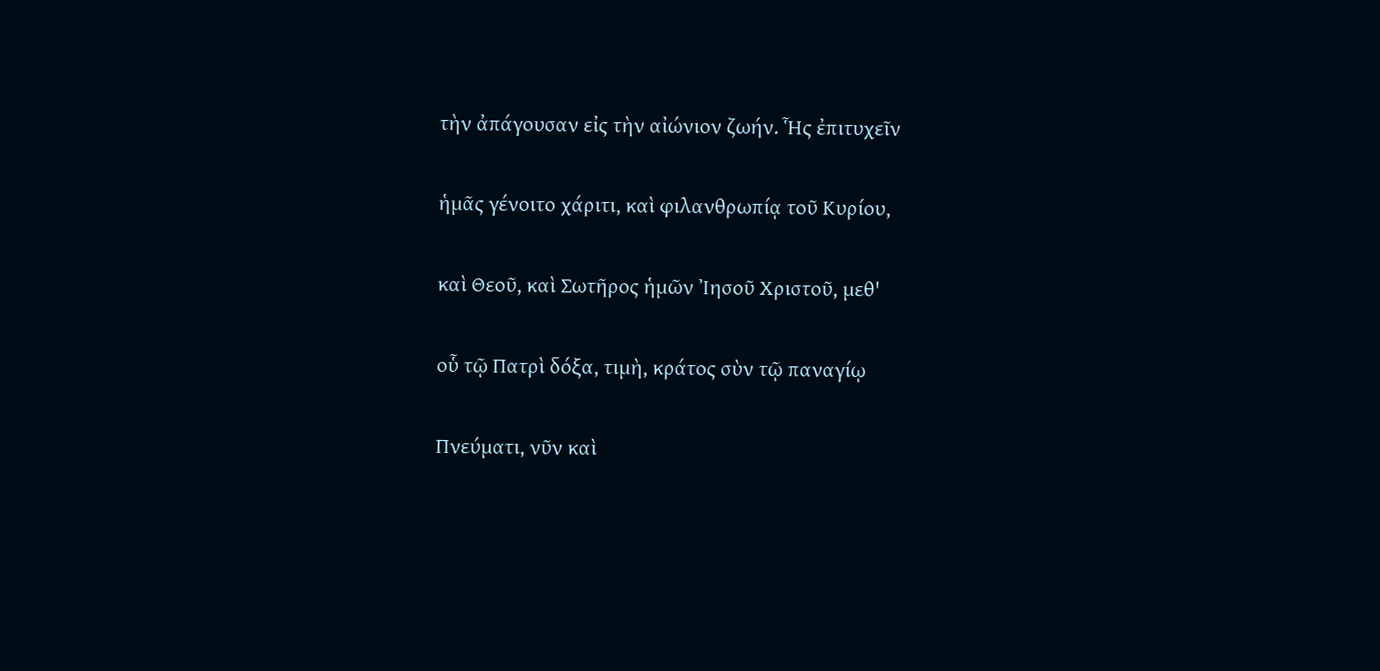τὴν ἀπάγουσαν εἰς τὴν αἰώνιον ζωήν. Ἧς ἐπιτυχεῖν

ἡμᾶς γένοιτο χάριτι, καὶ φιλανθρωπίᾳ τοῦ Κυρίου,

καὶ Θεοῦ, καὶ Σωτῆρος ἡμῶν Ἰησοῦ Χριστοῦ, μεθ'

οὗ τῷ Πατρὶ δόξα, τιμὴ, κράτος σὺν τῷ παναγίῳ

Πνεύματι, νῦν καὶ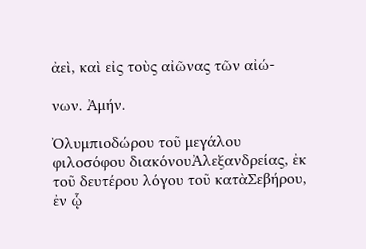ἀεὶ, καὶ εἰς τοὺς αἰῶνας τῶν αἰώ-

νων. Ἀμήν.

Ὀλυμπιοδώρου τοῦ μεγάλου φιλοσόφου διακόνουἈλεξανδρείας, ἐκ τοῦ δευτέρου λόγου τοῦ κατὰΣεβήρου, ἐν ᾧ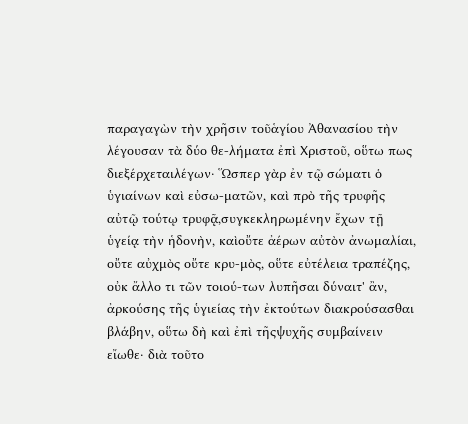παραγαγὼν τὴν χρῆσιν τοῦἁγίου Ἀθανασίου τὴν λέγουσαν τὰ δύο θε-λήματα ἐπὶ Χριστοῦ, οὕτω πως διεξέρχεταιλέγων· Ὥσπερ γὰρ ἐν τῷ σώματι ὁ ὑγιαίνων καὶ εὐσω-ματῶν, καὶ πρὸ τῆς τρυφῆς αὐτῷ τούτῳ τρυφᾷ,συγκεκληρωμένην ἔχων τῇ ὑγείᾳ τὴν ἡδονὴν, καὶοὔτε ἀέρων αὐτὸν ἀνωμαλίαι, οὔτε αὐχμὸς οὔτε κρυ-μὸς, οὕτε εὐτέλεια τραπέζης, οὐκ ἄλλο τι τῶν τοιού-των λυπῆσαι δύναιτ' ἂν, ἀρκούσης τῆς ὑγιείας τὴν ἐκτούτων διακρούσασθαι βλάβην, οὕτω δὴ καὶ ἐπὶ τῆςψυχῆς συμβαίνειν εἴωθε· διὰ τοῦτο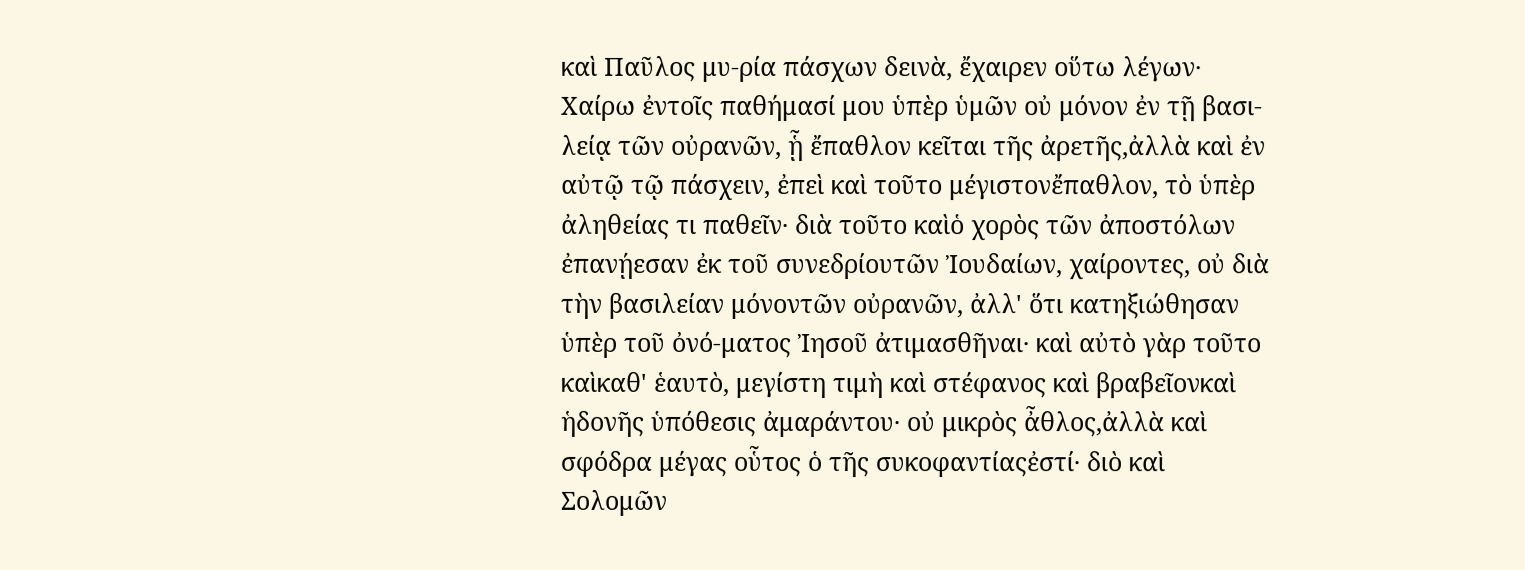καὶ Παῦλος μυ-ρία πάσχων δεινὰ, ἔχαιρεν οὕτω λέγων· Χαίρω ἐντοῖς παθήμασί μου ὑπὲρ ὑμῶν οὐ μόνον ἐν τῇ βασι-λείᾳ τῶν οὐρανῶν, ᾗ ἔπαθλον κεῖται τῆς ἀρετῆς,ἀλλὰ καὶ ἐν αὐτῷ τῷ πάσχειν, ἐπεὶ καὶ τοῦτο μέγιστονἔπαθλον, τὸ ὑπὲρ ἀληθείας τι παθεῖν· διὰ τοῦτο καὶὁ χορὸς τῶν ἀποστόλων ἐπανῄεσαν ἐκ τοῦ συνεδρίουτῶν Ἰουδαίων, χαίροντες, οὐ διὰ τὴν βασιλείαν μόνοντῶν οὐρανῶν, ἀλλ' ὅτι κατηξιώθησαν ὑπὲρ τοῦ ὀνό-ματος Ἰησοῦ ἀτιμασθῆναι· καὶ αὐτὸ γὰρ τοῦτο καὶκαθ' ἑαυτὸ, μεγίστη τιμὴ καὶ στέφανος καὶ βραβεῖονκαὶ ἡδονῆς ὑπόθεσις ἀμαράντου· οὐ μικρὸς ἆθλος,ἀλλὰ καὶ σφόδρα μέγας οὗτος ὁ τῆς συκοφαντίαςἐστί· διὸ καὶ Σολομῶν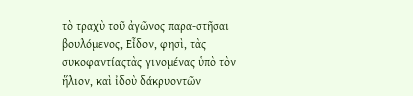τὸ τραχὺ τοῦ ἀγῶνος παρα-στῆσαι βουλόμενος, Εἶδον, φησὶ, τὰς συκοφαντίαςτὰς γινομένας ὑπὸ τὸν ἥλιον, καὶ ἰδοὺ δάκρυοντῶν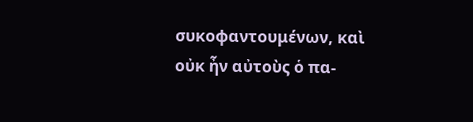συκοφαντουμένων, καὶ οὐκ ἦν αὐτοὺς ὁ πα-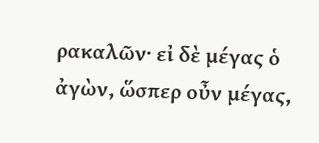ρακαλῶν· εἰ δὲ μέγας ὁ ἀγὼν, ὥσπερ οὖν μέγας,